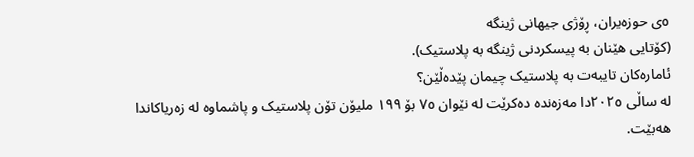٥ی حوزەیران، ڕۆژی جیهانی ژینگه
(کۆتایی هێنان بە پیسکردنی ژینگە بە پلاستیک).
ئامارەکان تایبەت بە پلاستیک چیمان پێدەڵێن؟
لە ساڵی ٢٠٢٥دا مەزەندە دەکرێت لە نێوان ٧٥ بۆ ١٩٩ ملیۆن تۆن پلاستیک و پاشماوە لە زەریاکاندا هەبێت.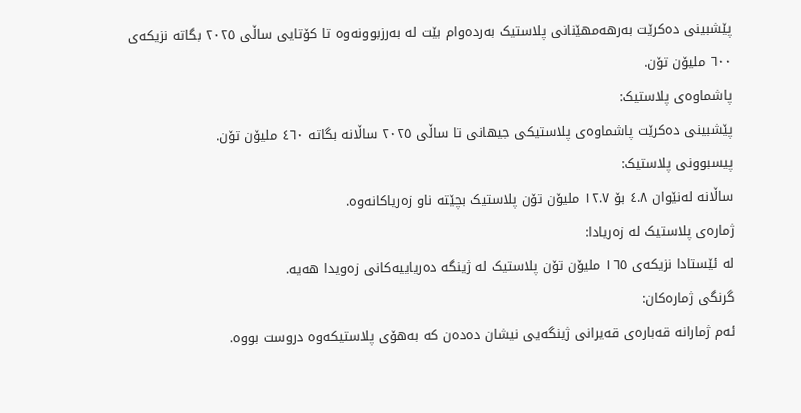پێشبینی دەکرێت بەرهەمهێنانی پلاستیک بەردەوام بێت لە بەرزبوونەوە تا کۆتایی ساڵی ٢٠٢٥ بگاتە نزیکەی ٦٠٠ ملیۆن تۆن.
پاشماوەی پلاستیک:
پێشبینی دەکرێت پاشماوەی پلاستیکی جیهانی تا ساڵی ٢٠٢٥ ساڵانە بگاتە ٤٦٠ ملیۆن تۆن.
پیسبوونی پلاستیک:
ساڵانە لەنێوان ٤.٨ بۆ ۱۲.۷ ملیۆن تۆن پلاستیک بچێتە ناو زەریاکانەوە.
ژمارەی پلاستیک لە زەریادا:
لە ئێستادا نزیکەی ١٦٥ ملیۆن تۆن پلاستیک لە ژینگە دەریاییەکانی زەویدا هەیە.
گرنگی ژمارەکان:
ئەم ژمارانە قەبارەی قەیرانی ژینگەیی نیشان دەدەن کە بەهۆی پلاستیکەوە دروست بووە.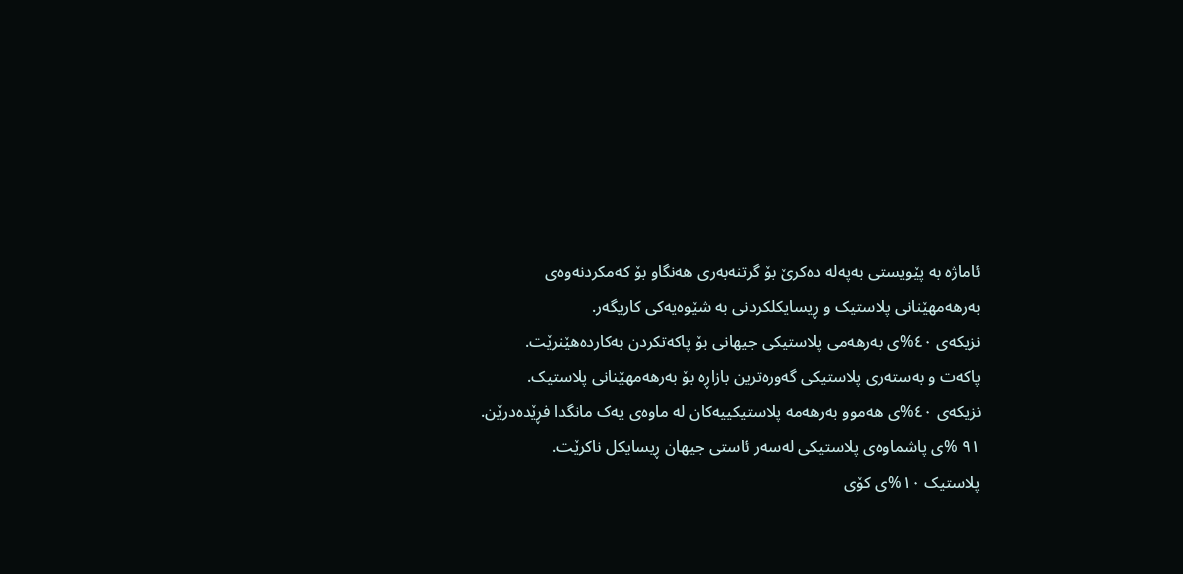ئاماژە بە پێویستی بەپەلە دەکرێ بۆ گرتنەبەری هەنگاو بۆ کەمکردنەوەی بەرهەمهێنانی پلاستیک و ڕیسایکلکردنی بە شێوەیەکی کاریگەر.
نزیکەی ٤۰%ی بەرهەمی پلاستیکی جیهانی بۆ پاکەتکردن بەکاردەهێنرێت.
پاکەت و بەستەری پلاستیکی گەورەترین بازاڕە بۆ بەرهەمهێنانی پلاستیک.
نزیکەی ٤۰%ی هەموو بەرهەمە پلاستیکییەکان لە ماوەی یەک مانگدا فڕێدەدرێن.
۹۱ %ی پاشماوەی پلاستیکی لەسەر ئاستی جیهان ڕیسایکل ناکرێت.
پلاستیک ۱۰%ی کۆی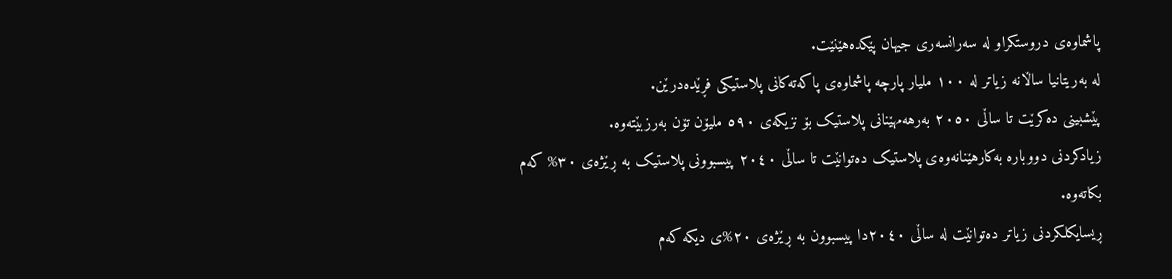پاشماوەی دروستکراو لە سەرانسەری جیهان پێکدەهێنێت.
لە بەریتانیا ساڵانە زیاتر لە ۱۰۰ ملیار پارچە پاشماوەی پاکەتەکانی پلاستیکی فڕێدەدرێن.
پێشبینی دەکرێت تا ساڵی ٢٠٥٠ بەرهەمهێنانی پلاستیک بۆ نزیکەی ٥٩٠ ملیۆن تۆن بەرزبێتەوە.
زیادکردنی دووبارە بەکارهێنانەوەی پلاستیک دەتوانێت تا ساڵی ٢٠٤٠ پیسبوونی پلاستیک بە ڕێژەی ٣٠% کەم بکاتەوە.
ڕیسایکلکردنی زیاتر دەتوانێت لە ساڵی ٢٠٤٠دا پیسبوون بە ڕێژەی ٢٠%ی دیکە کەم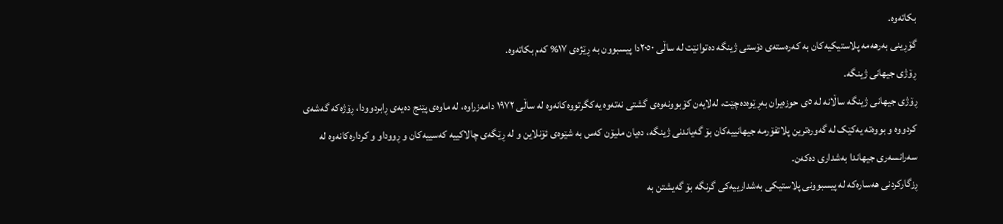بکاتەوە.
گۆڕینی بەرهەمە پلاستیکیەکان بە کەرەستەی دۆستی ژینگە دەتوانێت لە ساڵی ٢٠٥٠دا پیسبوون بە ڕێژەی ١٧% کەم بکاتەوە.
ڕۆژی جیهانی ژینگە.
ڕۆژی جیهانی ژینگە ساڵانە لە ٥ی حوزەیران بەڕێوەدەچێت، لەلایەن کۆبوونەوەی گشتی نەتەوە یەکگرتووەکانەوە لە ساڵی ١٩٧٢ دامەزراوە، لە ماوەی پێنج دەیەی ڕابردوودا، ڕۆژەکە گەشەی کردووە و بووەتە یەکێک لە گەورەترین پلاتفۆرمە جیهانییەکان بۆ گەیاندنی ژینگە، دەیان ملیۆن کەس بە شێوەی ئۆنلاین و لە ڕێگەی چالاکییە کەسییەکان و ڕووداو و کردارەکانەوە لە سەرانسەری جیهاندا بەشداری دەکەن.
ڕزگارکردنی هەسارەکە لە پیسبوونی پلاستیکی بەشدارییەکی گرنگە بۆ گەیشتن بە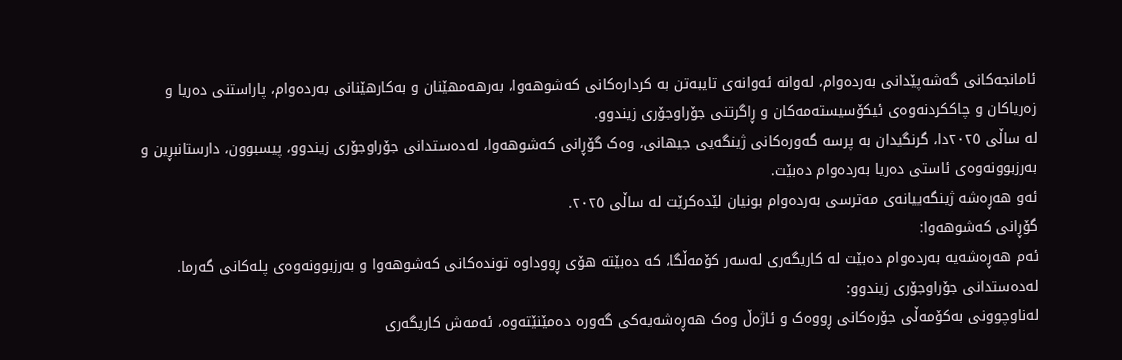ئامانجەکانی گەشەپێدانی بەردەوام، لەوانە ئەوانەی تایبەتن بە کردارەکانی کەشوهەوا، بەرهەمهێنان و بەکارهێنانی بەردەوام، پاراستنی دەریا و زەریاکان و چاککردنەوەی ئیکۆسیستەمەکان و ڕاگرتنی جۆراوجۆری زیندوو.
لە ساڵی ٢٠٢٥دا، گرنگیدان بە پرسە گەورەکانی ژینگەیی جیهانی، وەک گۆڕانی کەشوهەوا، لەدەستدانی جۆراوجۆری زیندوو، پیسبوون، دارستانبڕین و بەرزبوونەوەی ئاستی دەریا بەردەوام دەبێت.
ئەو هەڕەشە ژینگەییانەی مەترسی بەردەوام بونیان لێدەکرێت لە ساڵی ۲۰۲٥.
گۆڕانی کەشوهەوا:
ئەم هەڕەشەیە بەردەوام دەبێت لە کاریگەری لەسەر کۆمەڵگا، کە دەبێتە هۆی ڕووداوە توندەکانی کەشوهەوا و بەرزبوونەوەی پلەکانی گەرما.
لەدەستدانی جۆراوجۆری زیندوو:
لەناوچوونی بەکۆمەڵی جۆرەکانی ڕووەک و ئاژەڵ وەک هەڕەشەیەکی گەورە دەمێنێتەوە، ئەمەش کاریگەری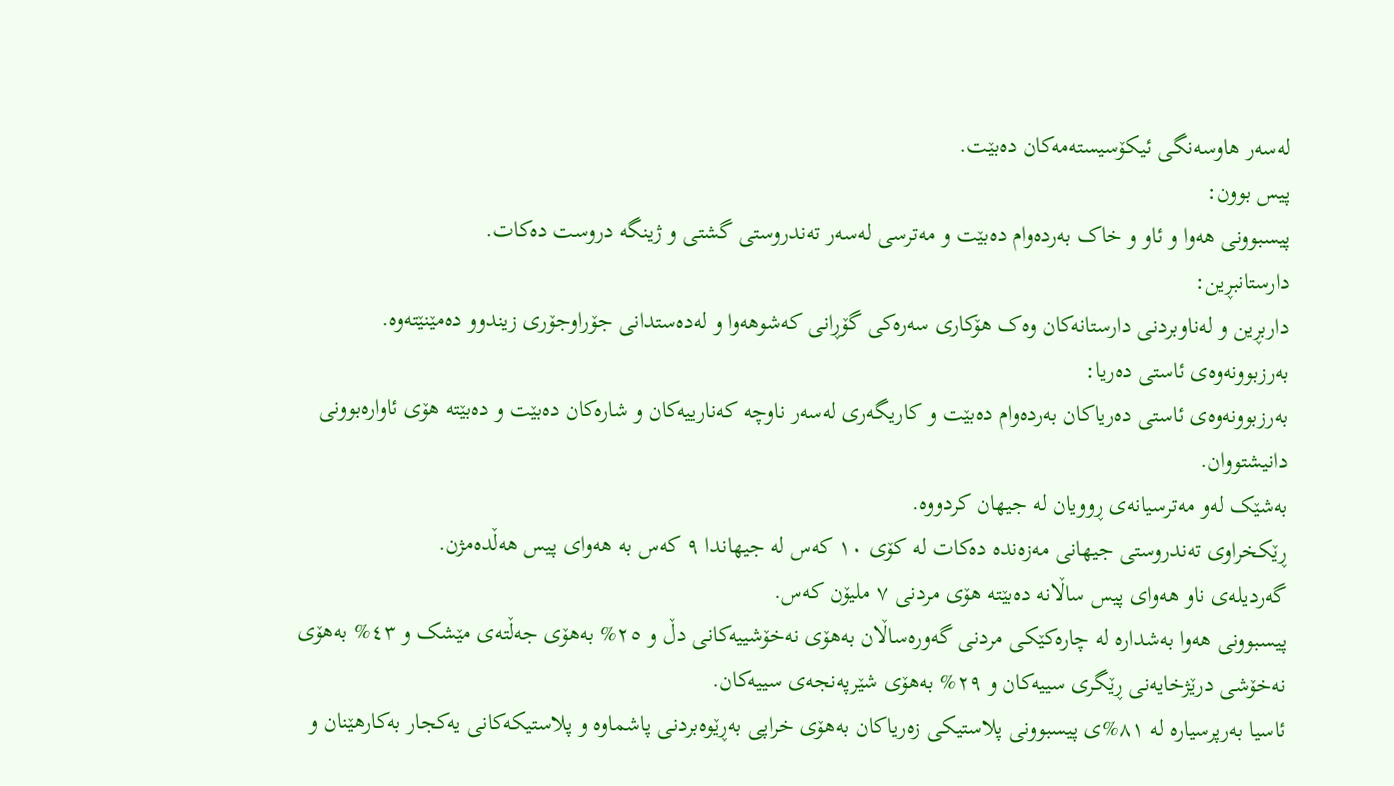لەسەر هاوسەنگی ئیکۆسیستەمەکان دەبێت.
پیس بوون:
پیسبوونی هەوا و ئاو و خاک بەردەوام دەبێت و مەترسی لەسەر تەندروستی گشتی و ژینگە دروست دەکات.
دارستانبڕین:
داربڕین و لەناوبردنی دارستانەکان وەک هۆکاری سەرەکی گۆڕانی کەشوهەوا و لەدەستدانی جۆراوجۆری زیندوو دەمێنێتەوە.
بەرزبوونەوەی ئاستی دەریا:
بەرزبوونەوەی ئاستی دەریاکان بەردەوام دەبێت و کاریگەری لەسەر ناوچە کەنارییەکان و شارەکان دەبێت و دەبێتە هۆی ئاوارەبوونی دانیشتووان.
بەشێک لەو مەترسیانەی ڕوویان لە جیهان کردووە.
ڕێکخراوی تەندروستی جیهانی مەزەندە دەکات لە کۆی ١٠ کەس لە جیهاندا ٩ کەس بە هەوای پیس هەڵدەمژن.
گەردیلەی ناو هەوای پیس ساڵانە دەبێتە هۆی مردنی ٧ ملیۆن کەس.
پیسبوونی هەوا بەشدارە لە چارەکێکی مردنی گەورەساڵان بەهۆی نەخۆشییەکانی دڵ و ۲٥% بەهۆی جەڵتەی مێشک و ٤۳% بەهۆی نەخۆشی درێژخایەنی ڕێگری سییەکان و ۲۹% بەهۆی شێرپەنجەی سییەکان.
ئاسیا بەرپرسیارە لە ٨۱%ی پیسبوونی پلاستیکی زەریاکان بەهۆی خراپی بەڕێوەبردنی پاشماوە و پلاستیکەکانی یەکجار بەکارهێنان و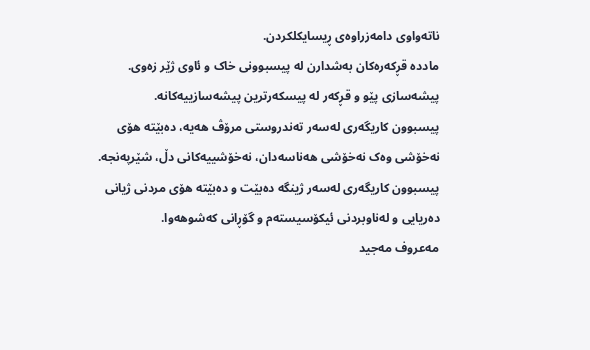ناتەواوی دامەزراوەی ڕیسایکلکردن.
ماددە قڕکەرەکان بەشدارن لە پیسبوونی خاک و ئاوی ژێر زەوی.
پیشەسازی پێو و قڕکەر لە پیسکەرترین پیشەسازییەکانە.
پیسبوون کاریگەری لەسەر تەندروستی مرۆڤ هەیە، دەبێتە هۆی نەخۆشی وەک نەخۆشی هەناسەدان، نەخۆشییەکانی دڵ، شێرپەنجە.
پیسبوون کاریگەری لەسەر ژینگە دەبێت و دەبێتە هۆی مردنی ژیانی دەریایی و لەناوبردنی ئیکۆسیستەم و گۆڕانی کەشوهەوا.
مەعروف مەجید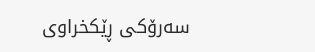سەرۆکی ڕێکخراوی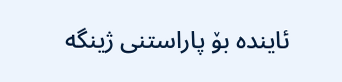ئایندە بۆ پاراستنی ژینگە